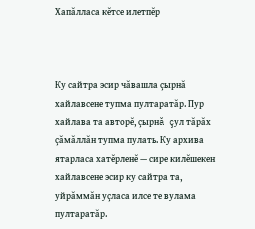Хапăлласа кĕтсе илетпĕр



Ку сайтра эсир чăвашла çырнă хайлавсене тупма пултаратăр. Пур хайлава та авторĕ, çырнă çул тăрăх çăмăллăн тупма пулать. Ку архива ятарласа хатĕрленĕ — сире килĕшекен хайлавсене эсир ку сайтра та, уйрăммăн уçласа илсе те вулама пултаратăр.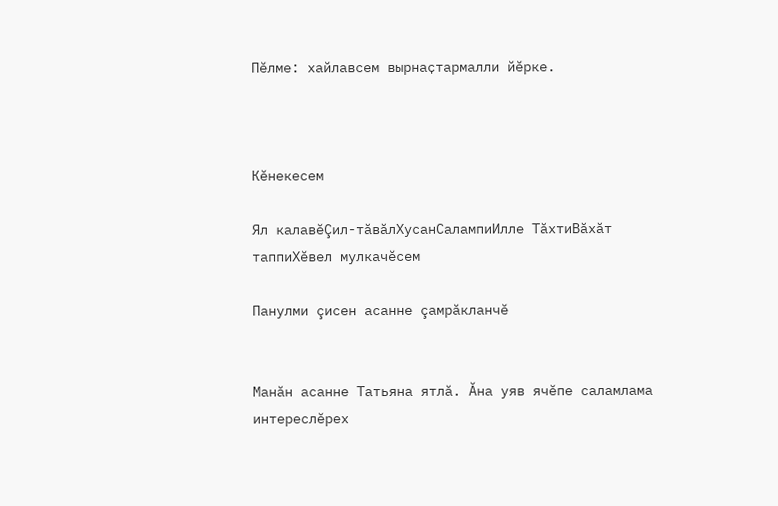Пӗлме: хайлавсем вырнаҫтармалли йӗрке.



Кĕнекесем

Ял калавĕÇил-тăвăлХусанСалампиИлле ТăхтиВăхăт таппиХӗвел мулкачӗсем

Панулми çисен асанне çамрăкланчĕ


Манăн асанне Татьяна ятлă. Ăна уяв ячĕпе саламлама интереслĕрех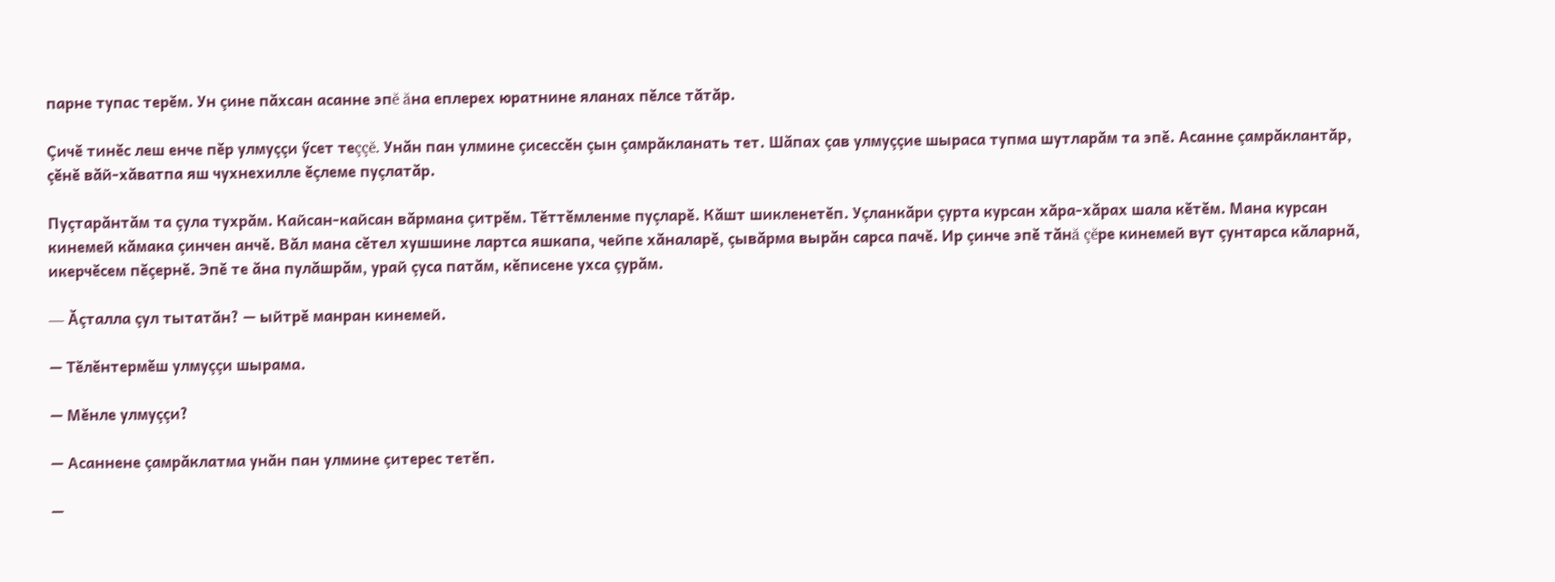парне тупас терĕм. Ун çине пăхсан асанне эпĕ ăна еплерех юратнине яланах пĕлсе тăтăр.

Çичĕ тинĕс леш енче пĕр улмуççи ӳсет теççĕ. Унăн пан улмине çисессĕн çын çамрăкланать тет. Шăпах çав улмуççие шыраса тупма шутларăм та эпĕ. Асанне çамрăклантăр, çĕнĕ вăй-хăватпа яш чухнехилле ĕçлеме пуçлатăр.

Пуçтарăнтăм та çула тухрăм. Кайсан-кайсан вăрмана çитрĕм. Тĕттĕмленме пуçларĕ. Кăшт шикленетĕп. Уçланкăри çурта курсан хăра-хăрах шала кĕтĕм. Мана курсан кинемей кăмака çинчен анчĕ. Вăл мана сĕтел хушшине лартса яшкапа, чейпе хăналарĕ, çывăрма вырăн сарса пачĕ. Ир çинче эпĕ тăнă çĕре кинемей вут çунтарса кăларнă, икерчĕсем пĕçернĕ. Эпĕ те ăна пулăшрăм, урай çуса патăм, кĕписене ухса çурăм.

— Ăçталла çул тытатăн? — ыйтрĕ манран кинемей.

— Тĕлĕнтермĕш улмуççи шырама.

— Мĕнле улмуççи?

— Асаннене çамрăклатма унăн пан улмине çитерес тетĕп.

—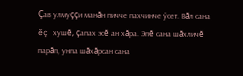Çав улмуççи манăн пичче пахчинче ӳсет. Вăл сана ĕç хушĕ, çапах эсĕ ан хăра. Эпĕ сана шăхличĕ парăп, унпа шăхăрсан сана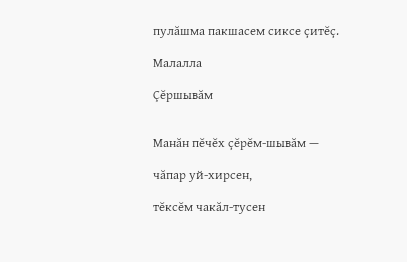пулăшма пакшасем сиксе çитĕç.

Малалла

Çĕршывăм


Манăн пĕчĕх çĕрĕм-шывăм —

чăпар уй-хирсен,

тĕксĕм чакăл-тусен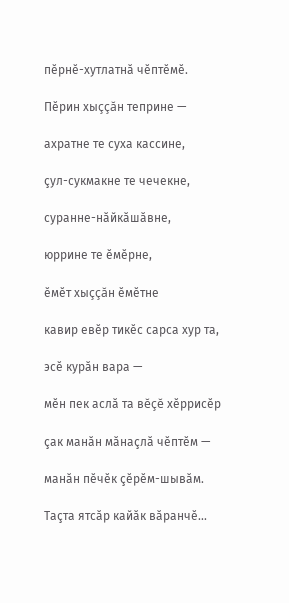пĕрнĕ-хутлатнă чĕптĕмĕ.

Пĕрин хыççăн теприне —

ахратне те суха кассине,

çул-сукмакне те чечекне,

суранне-нăйкăшăвне,

юррине те ĕмĕрне,

ĕмĕт хыççăн ĕмĕтне

кавир евĕр тикĕс сарса хур та,

эсĕ курăн вара —

мĕн пек аслă та вĕçĕ хĕррисĕр

çак манăн мăнаçлă чĕптĕм —

манăн пĕчĕк çĕрĕм-шывăм.

Таçта ятсăр кайăк вăранчĕ...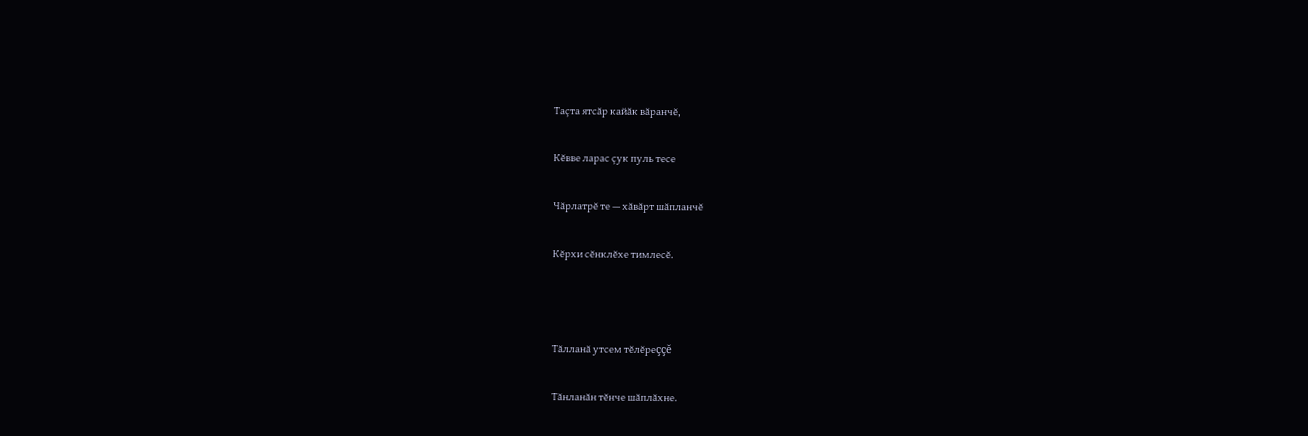Таçта ятсăр кайăк вăранчĕ,

Кĕвве ларас çук пуль тесе

Чăрлатрĕ те — хăвăрт шăпланчĕ

Кĕрхи сĕнклĕхе тимлесĕ.



Тăлланă утсем тĕлĕреççĕ

Тăнланăн тĕнче шăплăхне.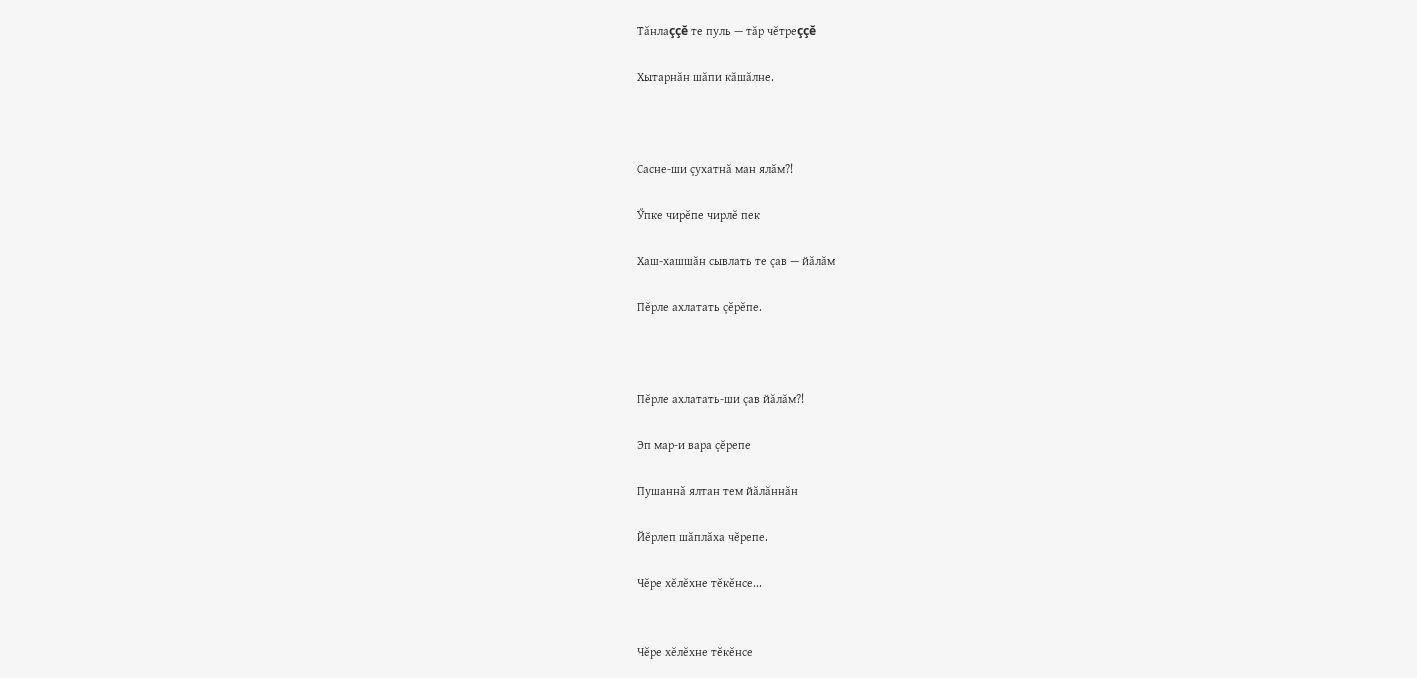Тăнлаççĕ те пуль — тăр чĕтреççĕ

Хытарнăн шăпи кăшăлне.



Сасне-ши çухатнă ман ялăм?!

Ӳпке чирĕпе чирлĕ пек

Хаш-хашшăн сывлать те çав — йăлăм

Пĕрле ахлатать çĕрĕпе.



Пĕрле ахлатать-ши çав йăлăм?!

Эп мар-и вара çĕрепе

Пушаннă ялтан тем йăлăннăн

Йĕрлеп шăплăха чĕрепе.

Чĕре хĕлĕхне тĕкĕнсе...


Чĕре хĕлĕхне тĕкĕнсе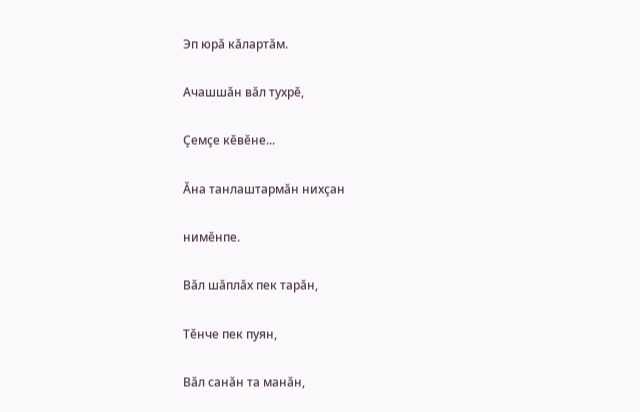Эп юрă кăлартăм.

Ачашшăн вăл тухрĕ,

Çемçе кĕвĕне...

Ăна танлаштармăн нихçан

нимĕнпе.

Вăл шăплăх пек тарăн,

Тĕнче пек пуян,

Вăл санăн та манăн,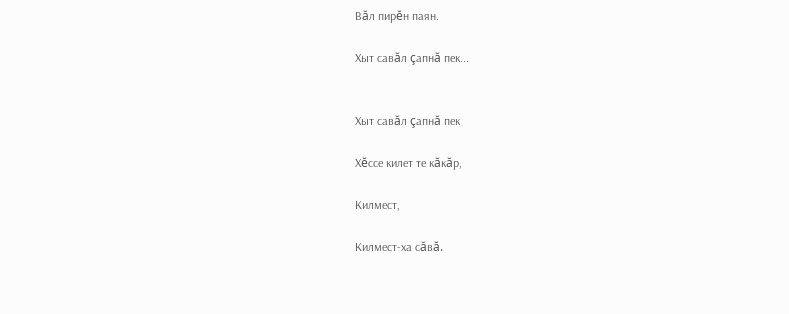Вăл пирĕн паян.

Хыт савăл çапнă пек...


Хыт савăл çапнă пек

Хĕссе килет те кăкăр,

Килмест,

Килмест-ха сăвă.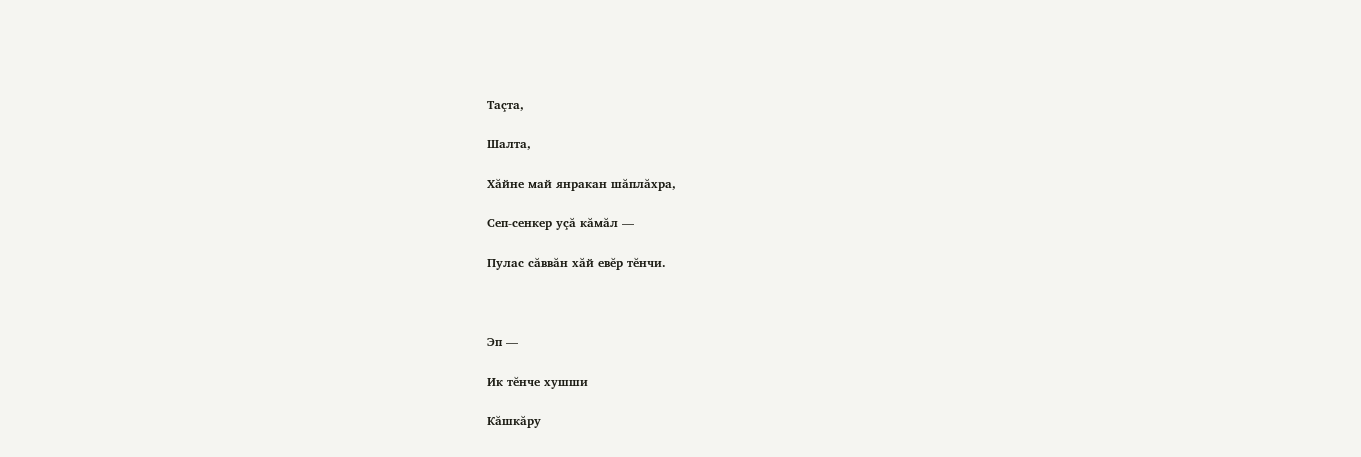Таçта,

Шалта,

Хăйне май янракан шăплăхра,

Сеп-сенкер уçă кăмăл —

Пулас сăввăн хăй евĕр тĕнчи.



Эп —

Ик тĕнче хушши

Кăшкăру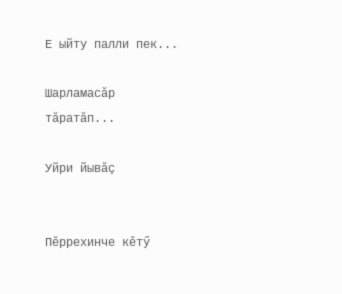Е ыйту палли пек...

Шарламасăр тăратăп...

Уйри йывăç


Пĕррехинче кĕтӳ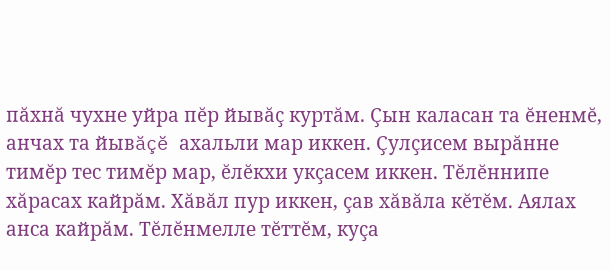пăхнă чухне уйра пĕр йывăç куртăм. Çын каласан та ĕненмĕ, анчах та йывăçĕ ахальли мар иккен. Çулçисем вырăнне тимĕр тес тимĕр мар, ĕлĕкхи укçасем иккен. Тĕлĕннипе хăрасах кайрăм. Хăвăл пур иккен, çав хăвăла кĕтĕм. Аялах анса кайрăм. Тĕлĕнмелле тĕттĕм, куçа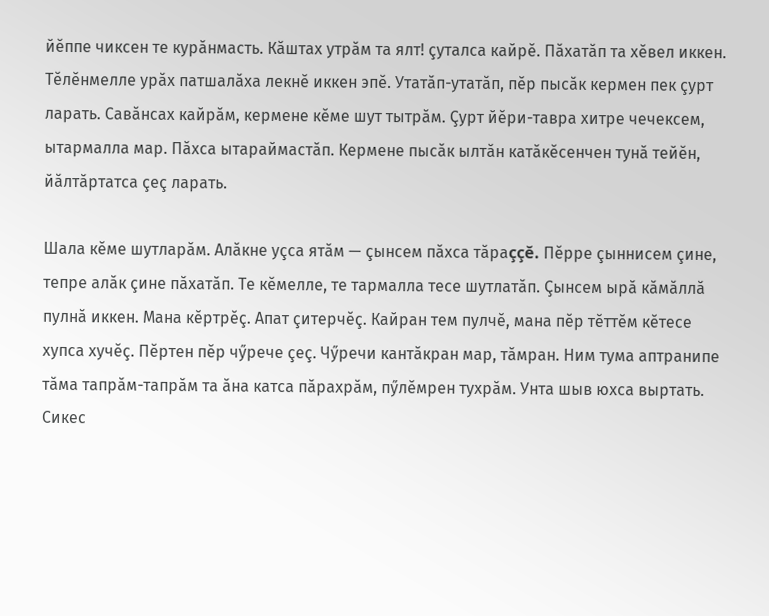йĕппе чиксен те курăнмасть. Кăштах утрăм та ялт! çуталса кайрĕ. Пăхатăп та хĕвел иккен. Тĕлĕнмелле урăх патшалăха лекнĕ иккен эпĕ. Утатăп-утатăп, пĕр пысăк кермен пек çурт ларать. Савăнсах кайрăм, кермене кĕме шут тытрăм. Çурт йĕри-тавра хитре чечексем, ытармалла мар. Пăхса ытараймастăп. Кермене пысăк ылтăн катăкĕсенчен тунă тейĕн, йăлтăртатса çеç ларать.

Шала кĕме шутларăм. Алăкне уçса ятăм — çынсем пăхса тăраççĕ. Пĕрре çыннисем çине, тепре алăк çине пăхатăп. Те кĕмелле, те тармалла тесе шутлатăп. Çынсем ырă кăмăллă пулнă иккен. Мана кĕртрĕç. Апат çитерчĕç. Кайран тем пулчĕ, мана пĕр тĕттĕм кĕтесе хупса хучĕç. Пĕртен пĕр чӳрече çеç. Чӳречи кантăкран мар, тăмран. Ним тума аптранипе тăма тапрăм-тапрăм та ăна катса пăрахрăм, пӳлĕмрен тухрăм. Унта шыв юхса выртать. Сикес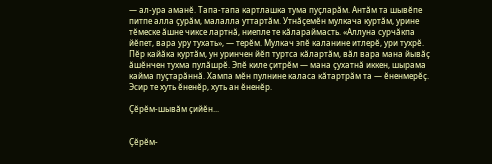— ал-ура аманĕ. Тапа-тапа картлашка тума пуçларăм. Антăм та шывĕпе питпе алла çурăм, малалла уттартăм. Утнăçемĕн мулкача куртăм, урине тĕмеске ăшне чиксе лартнă, ниепле те кăлараймасть. «Аллуна сурчăкпа йĕпет, вара уру тухать», — терĕм. Мулкач эпĕ каланине итлерĕ, ури тухрĕ. Пĕр кайăка куртăм, ун уринчен йĕп туртса кăлартăм, вăл вара мана йывăç ăшĕнчен тухма пулăшрĕ. Эпĕ киле çитрĕм — мана çухатнă иккен, шырама кайма пуçтарăннă. Хампа мĕн пулнине каласа кăтартрăм та — ĕненмерĕç. Эсир те хуть ĕненĕр, хуть ан ĕненĕр.

Çĕрĕм-шывăм çийĕн...


Çĕрĕм-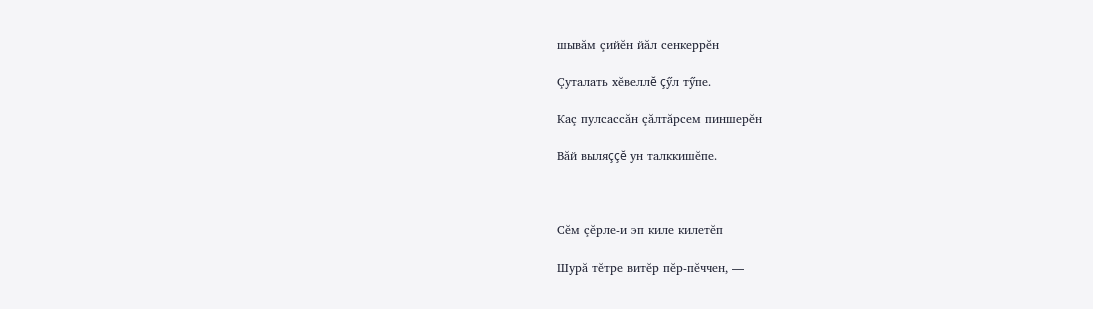шывăм çийĕн йăл сенкеррĕн

Çуталать хĕвеллĕ çӳл тӳпе.

Каç пулсассăн çăлтăрсем пиншерĕн

Вăй выляççĕ ун талккишĕпе.



Сĕм çĕрле-и эп киле килетĕп

Шурă тĕтре витĕр пĕр-пĕччен, —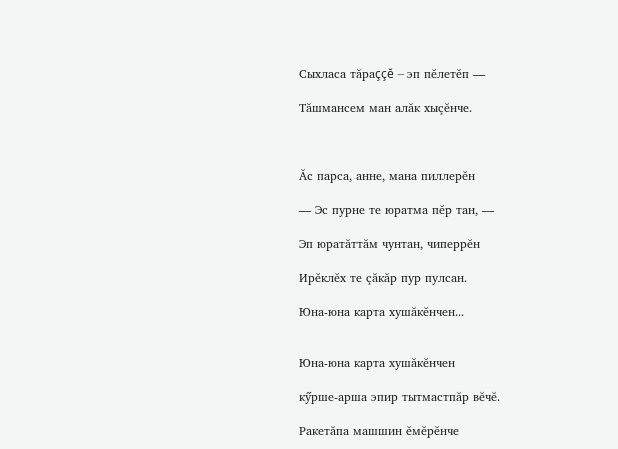Сыхласа тăраççĕ — эп пĕлетĕп —

Тăшмансем ман алăк хыçĕнче.



Ăс парса, анне, мана пиллерĕн

— Эс пурне те юратма пĕр тан, —

Эп юратăттăм чунтан, чиперрĕн

Ирĕклĕх те çăкăр пур пулсан.

Юна-юна карта хушăкĕнчен...


Юна-юна карта хушăкĕнчен

кӳрше-арша эпир тытмастпăр вĕчĕ.

Ракетăпа машшин ĕмĕрĕнче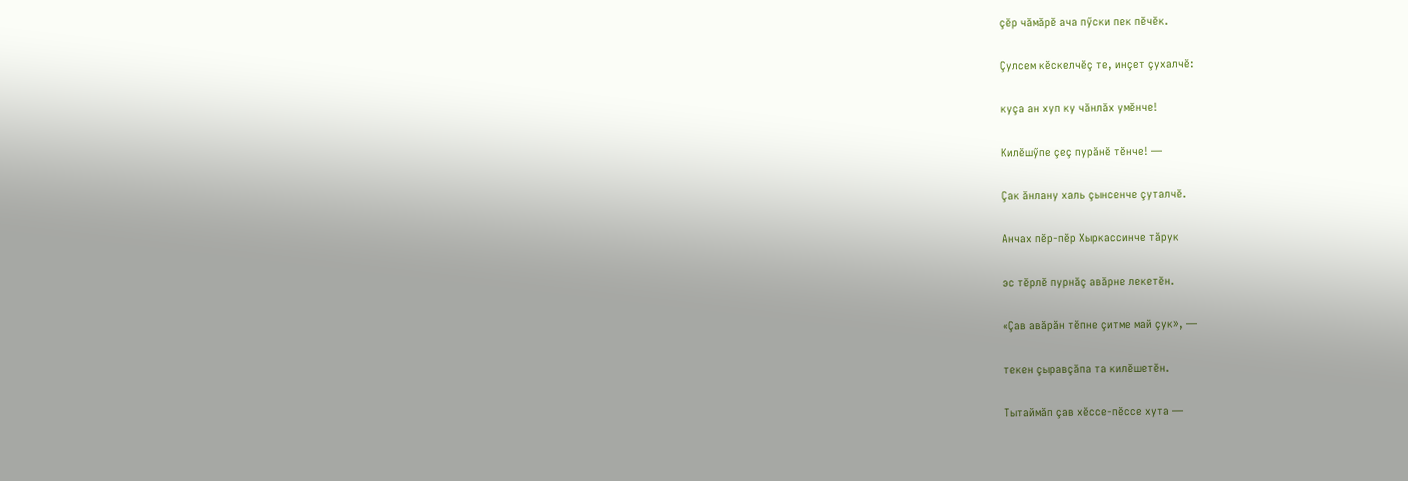çĕр чăмăрĕ ача пӳски пек пĕчĕк.

Çулсем кĕскелчĕç те, инçет çухалчĕ:

куçа ан хуп ку чăнлăх умĕнче!

Килĕшӳпе çеç пурăнĕ тĕнче! —

Çак ăнлану халь çынсенче çуталчĕ.

Анчах пĕр-пĕр Хыркассинче тăрук

эс тĕрлĕ пурнăç авăрне лекетĕн.

«Çав авăрăн тĕпне çитме май çук», —

текен çыравçăпа та килĕшетĕн.

Тытаймăп çав хĕссе-пĕссе хута —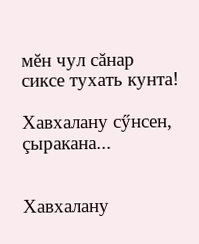мĕн чул сăнар сиксе тухать кунта!

Хавхалану сӳнсен, çыракана...


Хавхалану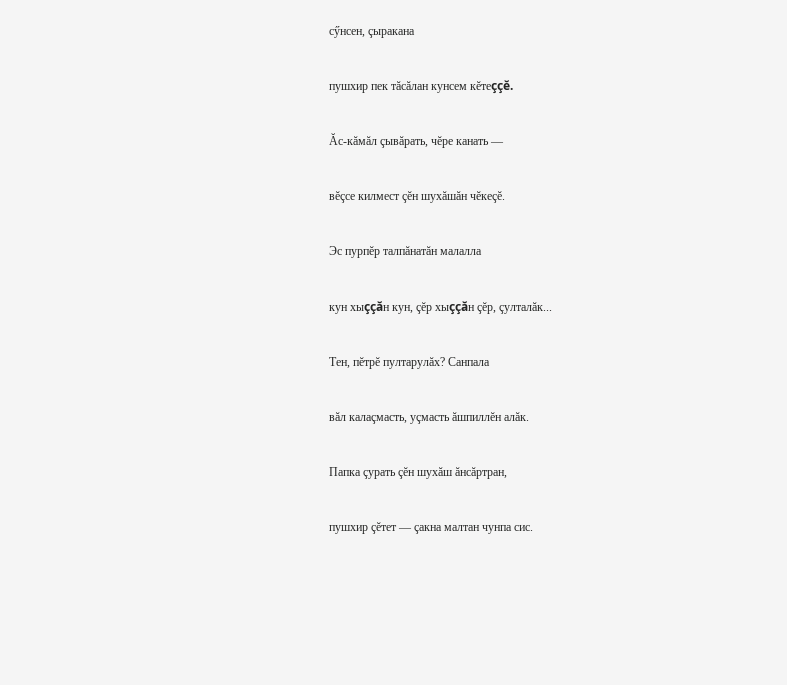сӳнсен, çыракана

пушхир пек тăсăлан кунсем кĕтеççĕ.

Ăс-кăмăл çывăрать, чĕре канать —

вĕçсе килмест çĕн шухăшăн чĕкеçĕ.

Эс пурпĕр талпăнатăн малалла

кун хыççăн кун, çĕр хыççăн çĕр, çулталăк...

Тен, пĕтрĕ пултарулăх? Санпала

вăл калаçмасть, уçмасть ăшпиллĕн алăк.

Папка çурать çĕн шухăш ăнсăртран,

пушхир çĕтет — çакна малтан чунпа сис.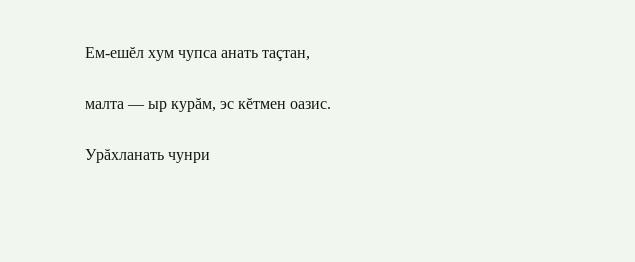Ем-ешĕл хум чупса анать таçтан,

малта — ыр курăм, эс кĕтмен оазис.

Урăхланать чунри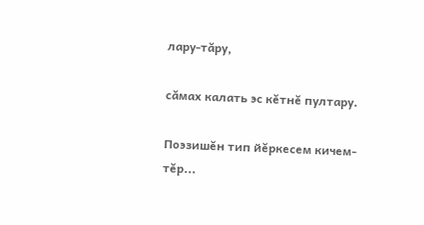лару-тăру,

сăмах калать эс кĕтнĕ пултару.

Поэзишĕн тип йĕркесем кичем-тĕр...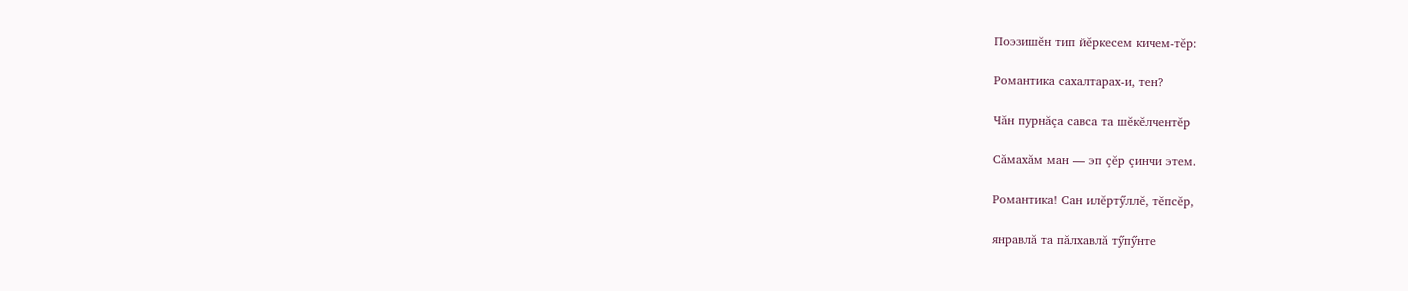Поэзишĕн тип йĕркесем кичем-тĕр:

Романтика сахалтарах-и, тен?

Чăн пурнăçа савса та шĕкĕлчентĕр

Сăмахăм ман — эп çĕр çинчи этем.

Романтика! Сан илĕртӳллĕ, тĕпсĕр,

янравлă та пăлхавлă тӳпӳнте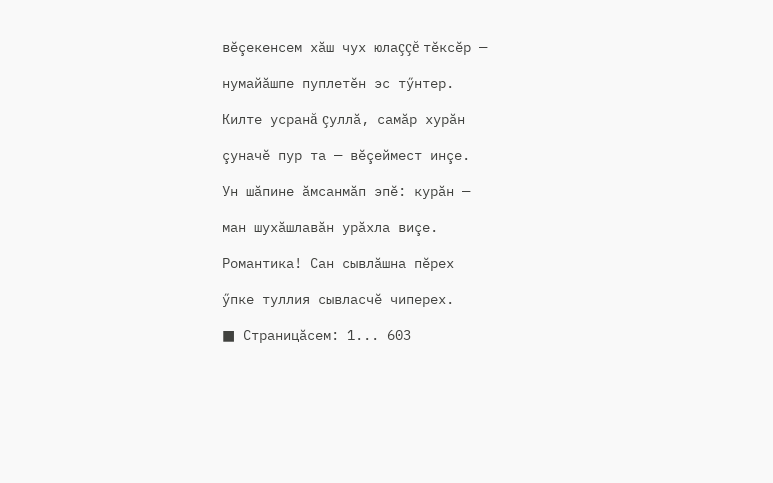вĕçекенсем хăш чух юлаççĕ тĕксĕр —

нумайăшпе пуплетĕн эс тӳнтер.

Килте усранă çуллă, самăр хурăн

çуначĕ пур та — вĕçеймест инçе.

Ун шăпине ăмсанмăп эпĕ: курăн —

ман шухăшлавăн урăхла виçе.

Романтика! Сан сывлăшна пĕрех

ӳпке туллия сывласчĕ чиперех.

■ Страницăсем: 1... 603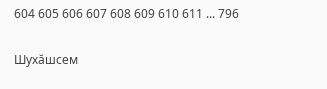604 605 606 607 608 609 610 611 ... 796

Шухăшсем